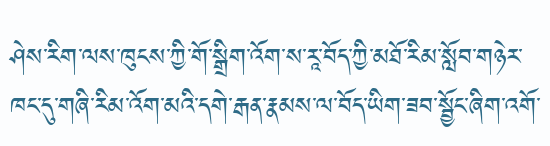ཤེས་རིག་ལས་ཁུངས་ཀྱི་གོ་སྒྲིག་འོག་ས་རཱ་བོད་ཀྱི་མཐོ་རིམ་སློབ་གཉེར་ཁང་དུ་གཞི་རིམ་འོག་མའི་དགེ་རྒན་རྣམས་ལ་བོད་ཡིག་ཟབ་སྦྱོང་ཞིག་འགོ་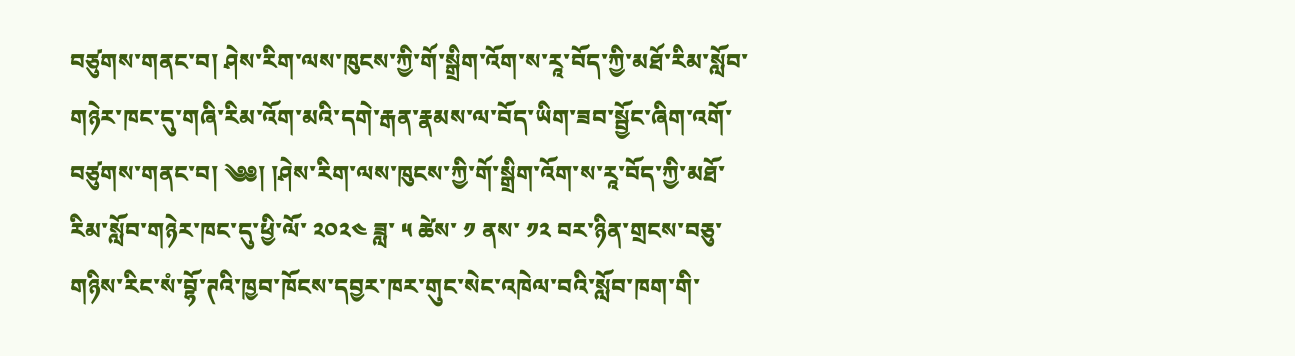བཙུགས་གནང་བ། ཤེས་རིག་ལས་ཁུངས་ཀྱི་གོ་སྒྲིག་འོག་ས་རཱ་བོད་ཀྱི་མཐོ་རིམ་སློབ་གཉེར་ཁང་དུ་གཞི་རིམ་འོག་མའི་དགེ་རྒན་རྣམས་ལ་བོད་ཡིག་ཟབ་སྦྱོང་ཞིག་འགོ་བཙུགས་གནང་བ། ༄༅། །ཤེས་རིག་ལས་ཁུངས་ཀྱི་གོ་སྒྲིག་འོག་ས་རཱ་བོད་ཀྱི་མཐོ་རིམ་སློབ་གཉེར་ཁང་དུ་ཕྱི་ལོ་ ༢༠༢༤ ཟླ་ ༥ ཚེས་ ༡ ནས་ ༡༢ བར་ཉིན་གྲངས་བཅུ་གཉིས་རིང་སཾ་བྷོ་ཊའི་ཁྱབ་ཁོངས་དབྱར་ཁར་གུང་སེང་འཁེལ་བའི་སློབ་ཁག་གི་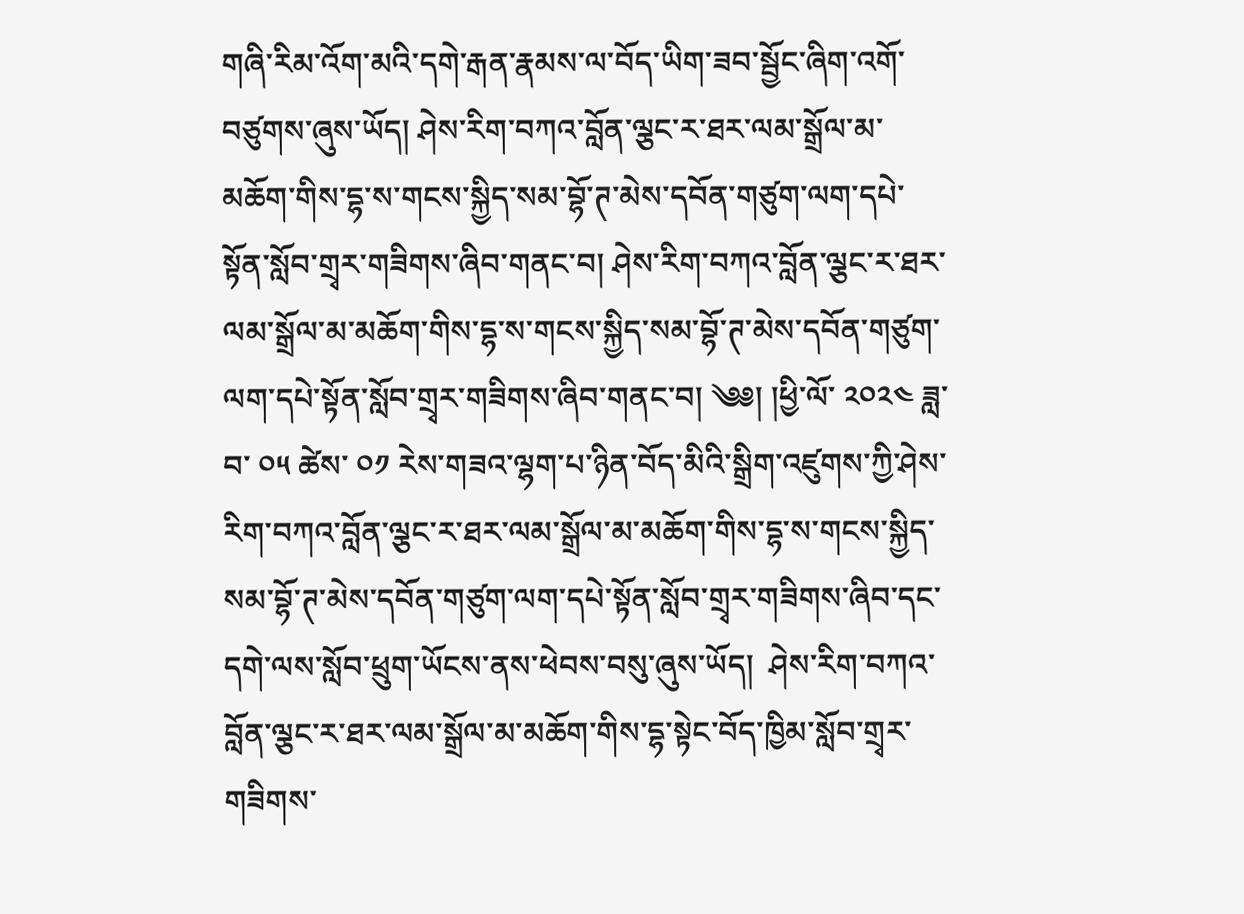གཞི་རིམ་འོག་མའི་དགེ་རྒན་རྣམས་ལ་བོད་ཡིག་ཟབ་སྦྱོང་ཞིག་འགོ་བཙུགས་ཞུས་ཡོད། ཤེས་རིག་བཀའ་བློན་ལྕང་ར་ཐར་ལམ་སྒྲོལ་མ་མཆོག་གིས་དྷ་ས་གངས་སྐྱིད་སམ་བྷོ་ཊ་མེས་དབོན་གཙུག་ལག་དཔེ་སྟོན་སློབ་གྲྭར་གཟིགས་ཞིབ་གནང་བ། ཤེས་རིག་བཀའ་བློན་ལྕང་ར་ཐར་ལམ་སྒྲོལ་མ་མཆོག་གིས་དྷ་ས་གངས་སྐྱིད་སམ་བྷོ་ཊ་མེས་དབོན་གཙུག་ལག་དཔེ་སྟོན་སློབ་གྲྭར་གཟིགས་ཞིབ་གནང་བ། ༄༅། །ཕྱི་ལོ་ ༢༠༢༤ ཟླ་བ་ ༠༥ ཚེས་ ༠༡ རེས་གཟའ་ལྷག་པ་ཉིན་བོད་མིའི་སྒྲིག་འཛུགས་ཀྱི་ཤེས་རིག་བཀའ་བློན་ལྕང་ར་ཐར་ལམ་སྒྲོལ་མ་མཆོག་གིས་དྷ་ས་གངས་སྐྱིད་སམ་བྷོ་ཊ་མེས་དབོན་གཙུག་ལག་དཔེ་སྟོན་སློབ་གྲྭར་གཟིགས་ཞིབ་དང་དགེ་ལས་སློབ་ཕྲུག་ཡོངས་ནས་ཕེབས་བསུ་ཞུས་ཡོད།  ཤེས་རིག་བཀའ་བློན་ལྕང་ར་ཐར་ལམ་སྒྲོལ་མ་མཆོག་གིས་དྷ་སྟེང་བོད་ཁྱིམ་སློབ་གྲྭར་གཟིགས་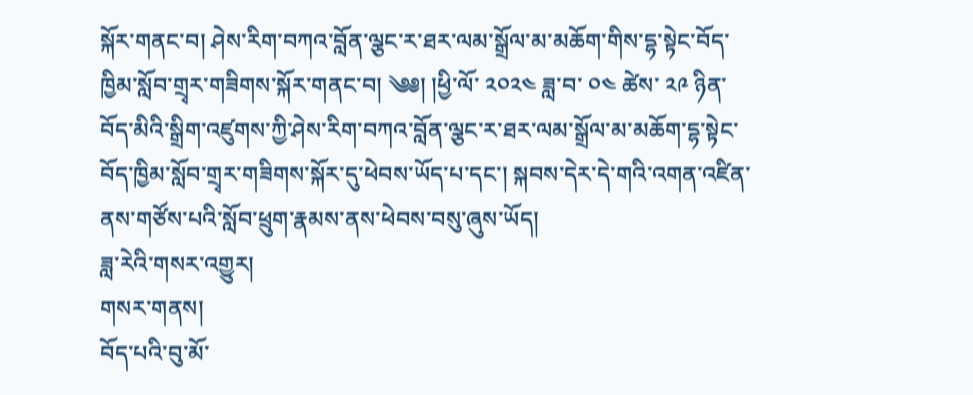སྐོར་གནང་བ། ཤེས་རིག་བཀའ་བློན་ལྕང་ར་ཐར་ལམ་སྒྲོལ་མ་མཆོག་གིས་དྷ་སྟེང་བོད་ཁྱིམ་སློབ་གྲྭར་གཟིགས་སྐོར་གནང་བ། ༄༅། །ཕྱི་ལོ་ ༢༠༢༤ ཟླ་བ་ ༠༤ ཚེས་ ༢༩ ཉིན་བོད་མིའི་སྒྲིག་འཛུགས་ཀྱི་ཤེས་རིག་བཀའ་བློན་ལྕང་ར་ཐར་ལམ་སྒྲོལ་མ་མཆོག་དྷ་སྟེང་བོད་ཁྱིམ་སློབ་གྲྭར་གཟིགས་སྐོར་དུ་ཕེབས་ཡོད་པ་དང་། སྐབས་དེར་དེ་གའི་འགན་འཛིན་ནས་གཙོས་པའི་སློབ་ཕྲུག་རྣམས་ནས་ཕེབས་བསུ་ཞུས་ཡོད།
ཟླ་རེའི་གསར་འགྱུར།
གསར་གནས།
བོད་པའི་བུ་མོ་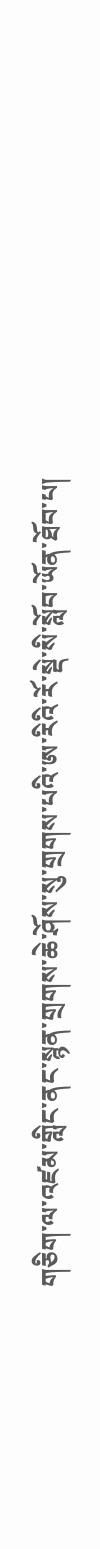གཅིག་ལ་འཛམ་གླིང་ནང་སྙན་གྲགས་ཆེ་ཤོས་སུ་གྲགས་པའི་ཨ་རིའི་རོ་སྡེ་སི་སློབ་ཡོན་ཐོབ་པ།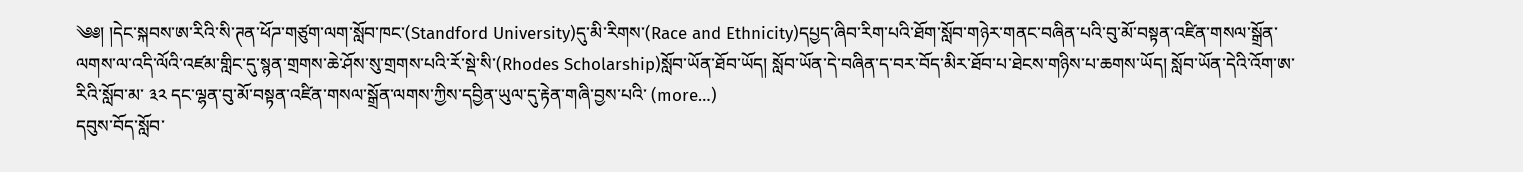༄༅། །དེང་སྐབས་ཨ་རིའི་སི་ཊན་ཕོཌ་གཙུག་ལག་སློབ་ཁང་(Standford University)དུ་མི་རིགས་(Race and Ethnicity)དཔྱད་ཞིབ་རིག་པའི་ཐོག་སློབ་གཉེར་གནང་བཞིན་པའི་བུ་མོ་བསྟན་འཛིན་གསལ་སྒྲོན་ལགས་ལ་འདི་ལོའི་འཛམ་གླིང་དུ་སྙན་གྲགས་ཆེ་ཤོས་སུ་གྲགས་པའི་རོ་སྡེ་སི་(Rhodes Scholarship)སློབ་ཡོན་ཐོབ་ཡོད། སློབ་ཡོན་དེ་བཞིན་ད་བར་བོད་མིར་ཐོབ་པ་ཐེངས་གཉིས་པ་ཆགས་ཡོད། སློབ་ཡོན་དེའི་འོག་ཨ་རིའི་སློབ་མ་ ༣༢ དང་ལྷན་བུ་མོ་བསྟན་འཛིན་གསལ་སྒྲོན་ལགས་ཀྱིས་དབྱིན་ཡུལ་དུ་རྟེན་གཞི་བྱས་པའི་ (more…)
དབུས་བོད་སློབ་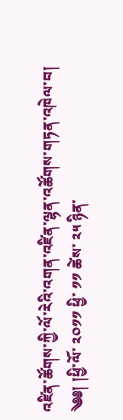འཛིན་ཚོགས་ཀྱི་ལོ་རེའི་འགན་འཛིན་ལྷན་འཚོགས་གཏན་འཁེལ་བ།
༄༅། །ཕྱི་ལོ་ ༢༠༡༡ ཕྱི་ ༡༡ ཚེས་ ༢༥ ཉིན་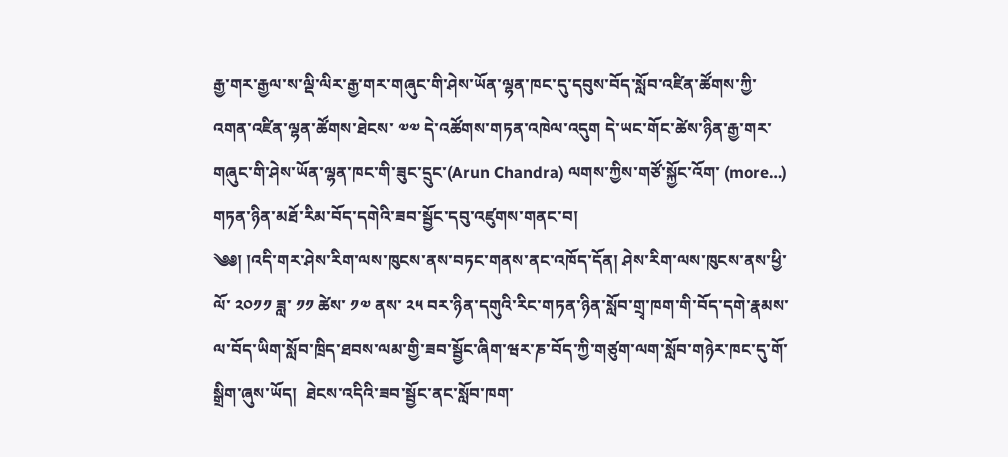རྒྱ་གར་རྒྱལ་ས་ལྡི་ལིར་རྒྱ་གར་གཞུང་གི་ཤེས་ཡོན་ལྷན་ཁང་དུ་དབུས་བོད་སློབ་འཛིན་ཚོགས་ཀྱི་འགན་འཛིན་ལྷན་ཚོགས་ཐེངས་ ༧༧ དེ་འཚོགས་གཏན་འཁེལ་འདུག དེ་ཡང་གོང་ཚེས་ཉིན་རྒྱ་གར་གཞུང་གི་ཤེས་ཡོན་ལྷན་ཁང་གི་ཟུང་དྲུང་(Arun Chandra) ལགས་ཀྱིས་གཙོ་སྐྱོང་འོག་ (more…)
གཏན་ཉིན་མཐོ་རིམ་བོད་དགེའི་ཟབ་སྦྱོང་དབུ་འཛུགས་གནང་བ།
༄༅། །འདི་གར་ཤེས་རིག་ལས་ཁུངས་ནས་བཏང་གནས་ནང་འཁོད་དོན། ཤེས་རིག་ལས་ཁུངས་ནས་ཕྱི་ལོ་ ༢༠༡༡ ཟླ་ ༡༡ ཚེས་ ༡༧ ནས་ ༢༥ བར་ཉིན་དགུའི་རིང་གཏན་ཉིན་སློབ་གྲྭ་ཁག་གི་བོད་དགེ་རྣམས་ལ་བོད་ཡིག་སློབ་ཁྲིད་ཐབས་ལམ་གྱི་ཟབ་སྦྱོང་ཞིག་ཝར་ཎ་བོད་ཀྱི་གཙུག་ལག་སློབ་གཉེར་ཁང་དུ་གོ་སྒྲིག་ཞུས་ཡོད།  ཐེངས་འདིའི་ཟབ་སྦྱོང་ནང་སློབ་ཁག་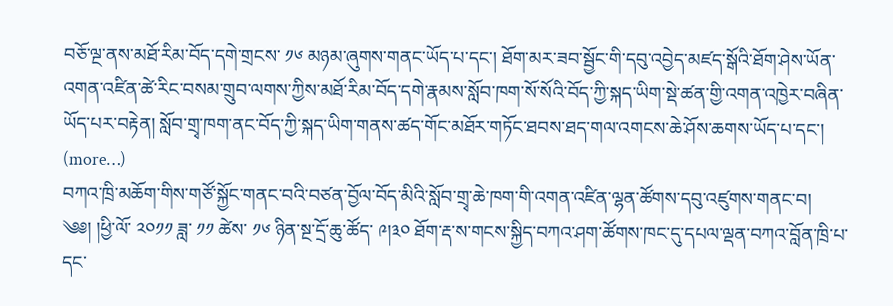བཅོ་ལྔ་ནས་མཐོ་རིམ་བོད་དགེ་གྲངས་ ༡༦ མཉམ་ཞུགས་གནང་ཡོད་པ་དང་། ཐོག་མར་ཟབ་སྦྱོང་གི་དབུ་འབྱེད་མཛད་སྒོའི་ཐོག་ཤེས་ཡོན་འགན་འཛིན་ཚེ་རིང་བསམ་གྲུབ་ལགས་ཀྱིས་མཐོ་རིམ་བོད་དགེ་རྣམས་སློབ་ཁག་སོ་སོའི་བོད་ཀྱི་སྐད་ཡིག་སྡེ་ཚན་གྱི་འགན་འཁྱེར་བཞིན་ཡོད་པར་བརྟེན། སློབ་གྲྭ་ཁག་ནང་བོད་ཀྱི་སྐད་ཡིག་གནས་ཚད་གོང་མཐོར་གཏོང་ཐབས་ཐད་གལ་འགངས་ཆེ་ཤོས་ཆགས་ཡོད་པ་དང་། (more…)
བཀའ་ཁྲི་མཆོག་གིས་གཙོ་སྐྱོང་གནང་བའི་བཙན་བྱོལ་བོད་མིའི་སློབ་གྲྭ་ཆེ་ཁག་གི་འགན་འཛིན་ལྷན་ཚོགས་དབུ་འཛུགས་གནང་བ།
༄༅། །ཕྱི་ལོ་ ༢༠༡༡ ཟླ་ ༡༡ ཚེས་ ༡༦ ཉིན་སྔ་དྲོ་ཆུ་ཚོད་ ༩།༣༠ ཐོག་རྡ་ས་གངས་སྐྱིད་བཀའ་ཤག་ཚོགས་ཁང་དུ་དཔལ་ལྡན་བཀའ་བློན་ཁྲི་པ་དང་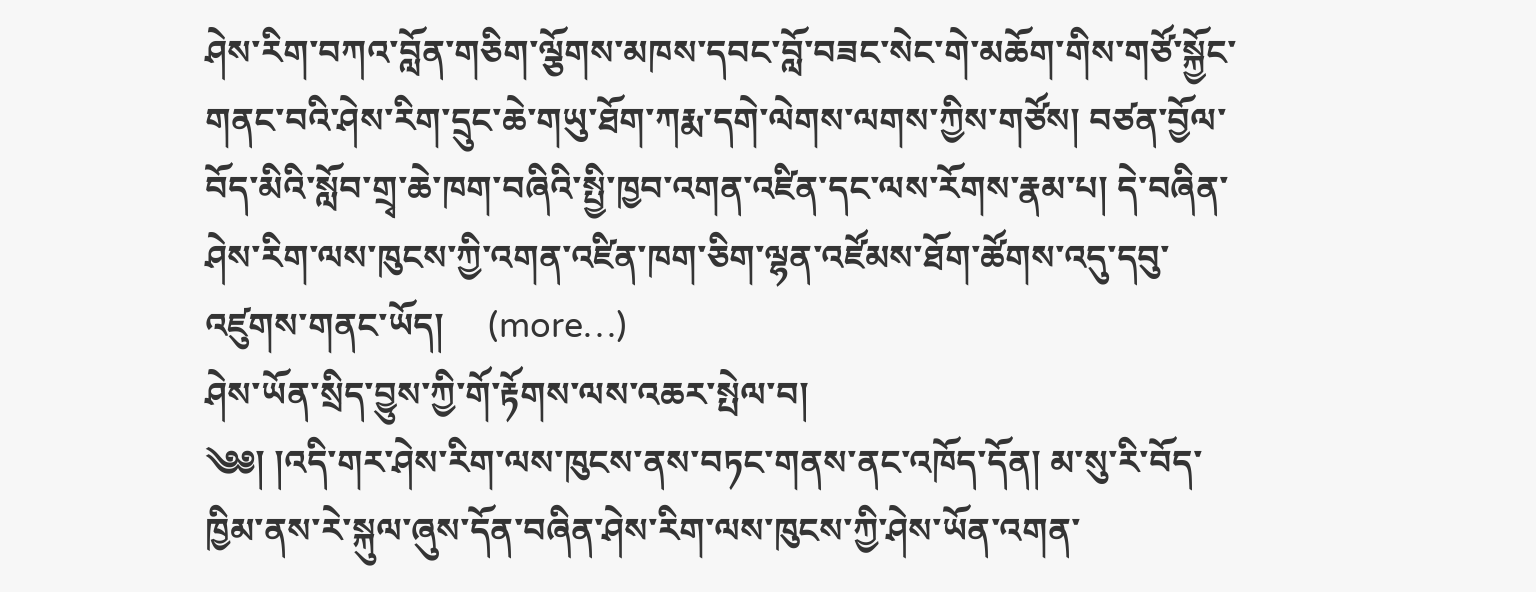ཤེས་རིག་བཀའ་བློན་གཅིག་ལྕོགས་མཁས་དབང་བློ་བཟང་སེང་གེ་མཆོག་གིས་གཙོ་སྐྱོང་གནང་བའི་ཤེས་རིག་དྲུང་ཆེ་གཡུ་ཐོག་ཀརྨ་དགེ་ལེགས་ལགས་ཀྱིས་གཙོས། བཙན་བྱོལ་བོད་མིའི་སློབ་གྲྭ་ཆེ་ཁག་བཞིའི་སྤྱི་ཁྱབ་འགན་འཛིན་དང་ལས་རོགས་རྣམ་པ། དེ་བཞིན་ཤེས་རིག་ལས་ཁུངས་ཀྱི་འགན་འཛིན་ཁག་ཅིག་ལྷན་འཛོམས་ཐོག་ཚོགས་འདུ་དབུ་འཛུགས་གནང་ཡོད།     (more…)
ཤེས་ཡོན་སྲིད་བྱུས་ཀྱི་གོ་རྟོགས་ལས་འཆར་སྤེལ་བ།
༄༅། །འདི་གར་ཤེས་རིག་ལས་ཁུངས་ནས་བཏང་གནས་ནང་འཁོད་དོན། མ་སུ་རི་བོད་ཁྱིམ་ནས་རེ་སྐུལ་ཞུས་དོན་བཞིན་ཤེས་རིག་ལས་ཁུངས་ཀྱི་ཤེས་ཡོན་འགན་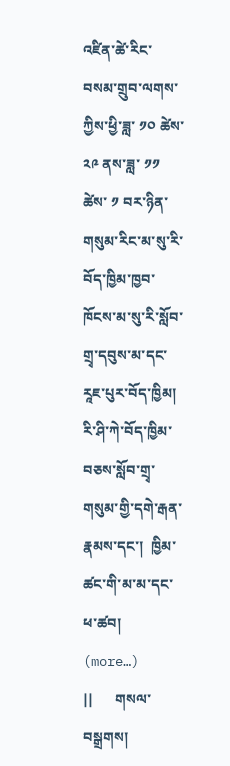འཛིན་ཚེ་རིང་བསམ་གྲུབ་ལགས་ཀྱིས་ཕྱི་ཟླ་ ༡༠ ཚེས་ ༢༩ ནས་ཟླ་ ༡༡ ཚེས་ ༡ བར་ཉིན་གསུམ་རིང་མ་སུ་རི་བོད་ཁྱིམ་ཁྱབ་ཁོངས་མ་སུ་རི་སློབ་གྲྭ་དབུས་མ་དང་རཱཇ་པུར་བོད་ཁྱིམ། རི་ཤི་ཀེ་བོད་ཁྱིམ་བཅས་སློབ་གྲྭ་གསུམ་གྱི་དགེ་རྒན་རྣམས་དང་།  ཁྱིམ་ཚང་གི་མ་མ་དང་ཕ་ཚབ།   (more…)
||      གསལ་བསྒྲགས།